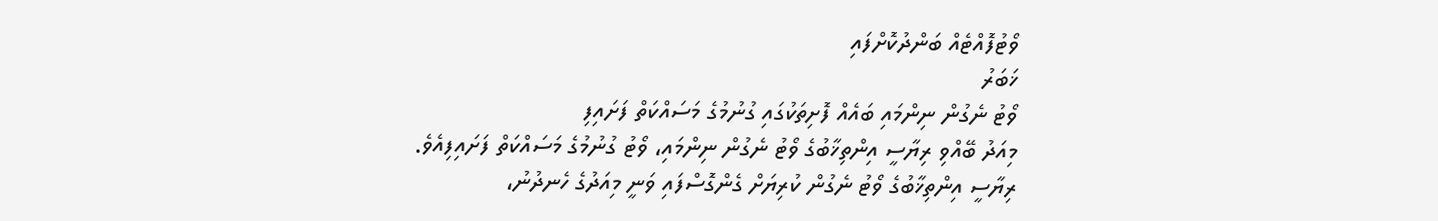ވޯޓުފޮއްޓެއް ބަންދުކޮށްފައި
ޚަބަރު
ވޯޓު ނެގުން ނިންމައި ބައެއް ފޮށިތަކުގައި ގުނުމުގެ މަސައްކަތް ފަށައިފި
މިއަދު ބޭއްވި ރިޔާސީ އިންތިޚާބުގެ ވޯޓު ނެގުން ނިންމައި، ވޯޓު ގުނުމުގެ މަސައްކަތް ފަށައިފިއެވެ.
ރިޔާސީ އިންތިޚާބުގެ ވޯޓު ނެގުން ކުރިޔަށް ގެންގޮސްފައި ވަނީ މިއަދުގެ ހެނދުނު،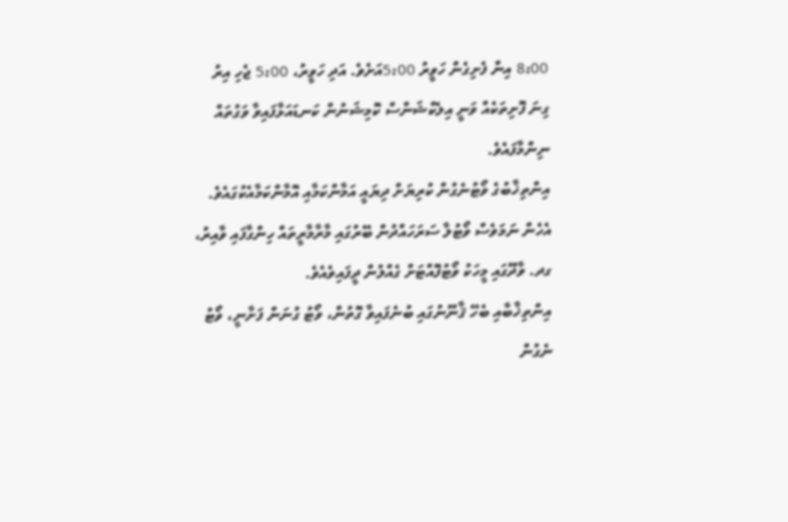8:00 އިން ފެށިގެން ހަވީރު 5:00އަށެވެ. އަދި ހަވީރު، 5:00 ޖެހި އިރު ގިނަ ފޮށިތަކެއް ވަނީ އިލެކްޝަންސް ކޮމިޝަނުން ކަނޑައަޅާފައިވާ ވަގުތައް ނިންމާފައެވެ.
އިންތިޚާބުގެ ވޯޓުނެގުން ކުރިޔަށް ދިޔައީ އަމާންކަމާއި އޮމާންކަމާއެކުގައެވެ. އެހެން ނަމަވެސް ވޯޓުލާ ސަރަހައްދުން ބޭރުގައި މާރާމާރީތައް ހިންގާފައި ވާއިރު، ގދ. ވާދޫގައި މީހަކު ވޯޓުފޮއްޓަށް ގެއްލުން ދީފައިވެއެވެ.
އިންތިޚާބާއި ބެހޭ ޤާނޫނުގައި ބުނެފައިވާ ގޮތުން، ވޯޓު ގުނަން ފަށާނީ، ވޯޓު ނެގުން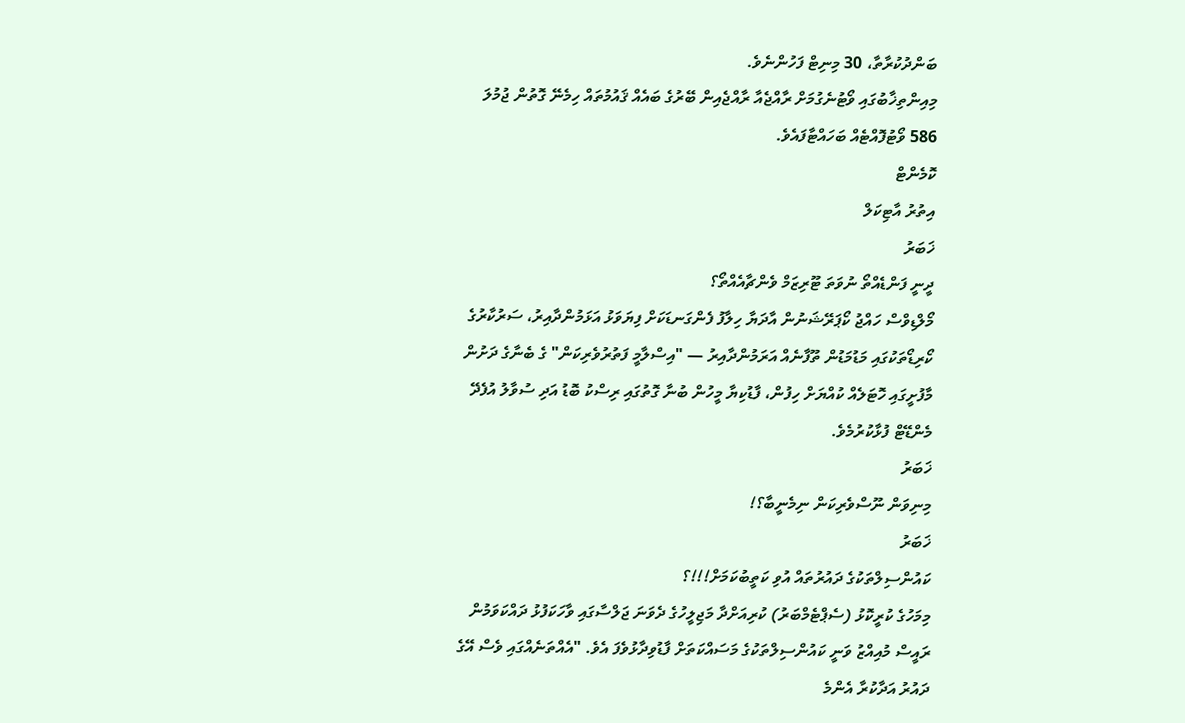ބަންދުކުރާތާ، 30 މިނިޓް ފަހުންނެވެ.
މިއިންތިޚާބުގައި ވޯޓުނެގުމަށް ރާއްޖެއާ ރާއްޖެއިން ބޭރުގެ ބައެއް ޤައުމުތައް ހިމެނޭ ގޮތުން ޖުމުލަ 586 ވޯޓުފޮއްޓެއް ބަހައްޓާފައެވެ.
ކޮމެންޓް
އިތުރު އާޓިކަލް
ޚަބަރު
ދީނީ ފަންޑެއްތޯ ނުވަތަ ޓޫރިޒަމް ވެންޗާއެއްތޯ؟
މޯލްޑިވްސް ހައްޖު ކޯޕަރޭޝަނުން އާދަޔާ ހިލާފު ފެންގަނޑަކަށް ފިޔަވަޅު އަޅަމުންދާއިރު، ސަރުކާރުގެ ކޯރިޑޯތަކުގައި މަޑުމަޑުން ތޫފާނެއް އަރަމުންދާއިރު — "އިސްލާމީ ފަތުރުވެރިކަން" ގެ ބެނާގެ ދަށުން މާފުށީގައި ހޮޓަލެއް ކުއްޔަށް ހިފުން، ފާޑުކިޔާ މީހުން ބުނާ ގޮތުގައި ރިސްކު ބޮޑު އަދި ސުވާލު އުފެދޭ މެންޑޭޓް ފުޅާކުރުމެވެ.
ޚަބަރު
މިނިވަން ނޫސްވެރިކަން ނިމެނީބާ؟!
ޚަބަރު
ކައުންސިލްތަކުގެ ދައުރުތައް އުވި ކަތީބުކަމަށް!!!؟
މިމަހުގެ ކުރީކޮޅު (ސެޕްޓެމްބަރު) ކުރިއަށްދާ މަޖިލީހުގެ ދެވަނަ ޖަލްސާގައި ވާހަކަފުޅު ދައްކަވަމުން ރައީސް މުއިއްޒު ވަނީ ކައުންސިލްތަކުގެ މަސައްކަތަށް ފާޑުވިދާޅުވެފަ އެވެ. "އެއްތަނެއްގައި ވެސް އޭގެ ދައުރު އަދާކުރާ އެންމެ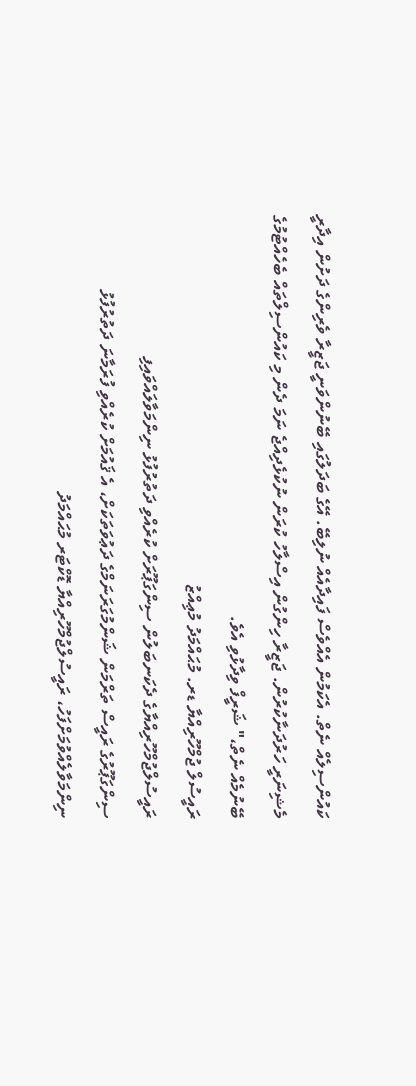ކައުންސިލެއް ނެތް. އެކަމުން އެއްވެސް ފައިދާއެއް ނުލިބޭ. އޭގެ ބަދަލުގައި ބޭނުންވަނީ ޖަޒީރާ ވެރިންގެ ދަށުން އިދާރީ މެޝިނަރީ ހަރުދަނާކުރުން. ޖަޒީރާ ހިންގުން އިސްލާހު ކުރަން ނުކުޅެދިއްޖެ ނަމަ ދެން މި ކައުންސިލްތައް ބެހެއްޓުމުގެ ބޭނުމެއް ނެތް،" ޝަރީފް ވިދާޅުވި އެވެ.
ރައީސުލް ޖުމްހޫރިއްޔާ ޑރ. މުޙައްމަދު މުޢިއްޒު
ރައީސުލްޖުމްހޫރިއްޔާގެ ދެކަނބަލުން ސިންގަޕޫރަށް ކުރެއްވި ދަތުރުފުޅު ނިންމަވާލައްވައިފި
ސިންގަޕޫރުގެ ރައީސް ތަރްމަން ޝަންމުގަރަނަމްގެ ދަޢުވަތަކަށް، އެ ޤައުމަށް ކުރެއްވި ފުރަމާނަ ދަތުރުފުޅު ނިންމަވާލެއްވުމަށްފަހު، ރައީސުލްޖުމްހޫރިއްޔާ ޑޮކްޓަރ މުޙައްމަދު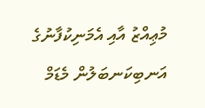މުޢިއްޒު އާއި އެމަނިކުފާނުގެ އަނބިކަނބަލުން މެޑަމް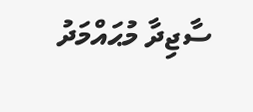ސާޖިދާ މުޙައްމަދު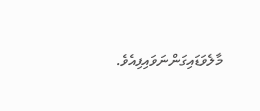މާލެވަޑައިގަންނަވައިފިއެވެ.